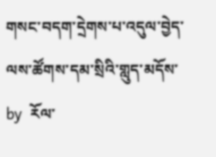གསང་བདག་དྲེགས་པ་འདུལ་བྱེད་ལས་ཚོགས་དམ་སྲིའི་གླུད་མདོས་
by  རོལ་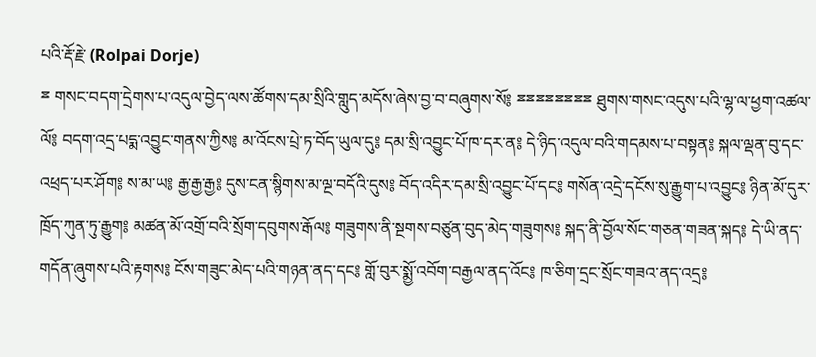པའི་རྡོ་རྗེ་ (Rolpai Dorje)
ྈ གསང་བདག་དྲེགས་པ་འདུལ་བྱེད་ལས་ཚོགས་དམ་སྲིའི་གླུད་མདོས་ཞེས་བྱ་བ་བཞུགས་སོ༔ ྈྈྈྈྈྈྈྈ ཐུགས་གསང་འདུས་པའི་ལྷ་ལ་ཕྱག་འཚལ་ལོ༔ བདག་འདྲ་པདྨ་འབྱུང་གནས་ཀྱིས༔ མ་འོངས་པྲེ་ཏ་བོད་ཡུལ་དུ༔ དམ་སྲི་འབྱུང་པོ་ཁ་དར་ན༔ དེ་ཉིད་འདུལ་བའི་གདམས་པ་བསྟན༔ སྐལ་ལྡན་བུ་དང་འཕྲད་པར་ཤོག༔ ས་མ་ཡ༔ རྒྱ་རྒྱ་རྒྱ༔ དུས་ངན་སྙིགས་མ་ལྔ་བདོའི་དུས༔ བོད་འདིར་དམ་སྲི་འབྱུང་པོ་དང༔ གསོན་འདྲེ་དངོས་སུ་རྒྱུག་པ་འབྱུང༔ ཉིན་མོ་དུར་ཁྲོད་ཀུན་ཏུ་རྒྱུག༔ མཚན་མོ་འགྲོ་བའི་སྲོག་དབུགས་རྒོལ༔ གཟུགས་ནི་སྔགས་བཙུན་བུད་མེད་གཟུགས༔ སྐད་ནི་བྱོལ་སོང་གཅན་གཟན་སྐད༔ དེ་ཡི་ནད་གདོན་ཞུགས་པའི་རྟགས༔ ངོས་གཟུང་མེད་པའི་གཉན་ནད་དང༔ གློ་བུར་སྨྱོ་འབོག་བརྒྱལ་ནད་འོང༔ ཁ་ཅིག་དྲང་སྲོང་གཟའ་ནད་འདྲ༔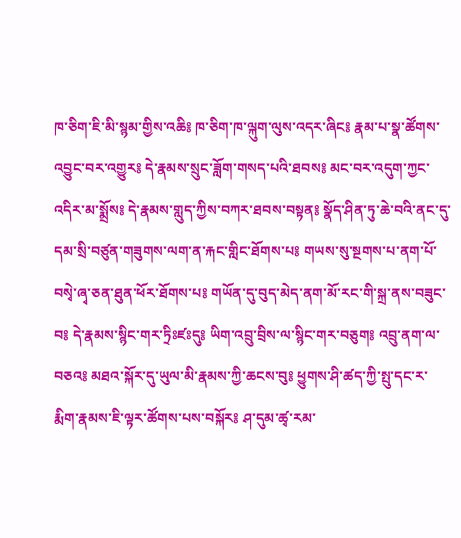ཁ་ཅིག་ཇི་མི་སྙམ་གྱིས་འཆི༔ ཁ་ཅིག་ཁ་ལྐུག་ལུས་འདར་ཞིང༔ རྣམ་པ་སྣ་ཚོགས་འབྱུང་བར་འགྱུར༔ དེ་རྣམས་སྲུང་ཟློག་གསད་པའི་ཐབས༔ མང་བར་འདུག་ཀྱང་འདིར་མ་སྨྲོས༔ དེ་རྣམས་གླུད་ཀྱིས་བཀར་ཐབས་བསྟན༔ སྣོད་ཤིན་ཏུ་ཆེ་བའི་ནང་དུ་དམ་སྲི་བཙུན་གཟུགས་ལག་ན་རྐང་གླིང་ཐོགས་པ༔ གཡས་སུ་སྔགས་པ་ནག་པོ་བསྭེ་ཞྭ་ཅན་ཐུན་ཕོར་ཐོགས་པ༔ གཡོན་དུ་བུད་མེད་ནག་མོ་རང་གི་སྐྲ་ནས་བཟུང་བ༔ དེ་རྣམས་སྙིང་གར་ཏྲིཿཛཿདུ༔ ཡིག་འབྲུ་བྲིས་ལ་སྙིང་གར་བཅུག༔ འབྲུ་ནག་ལ་བཅའ༔ མཐའ་སྐོར་དུ་ཡུལ་མི་རྣམས་ཀྱི་ཆངས་བུ༔ ཕྱུགས་ཤི་ཚད་ཀྱི་སྤུ་དང་ར་རྨིག་རྣམས་ཇི་ལྟར་ཚོགས་པས་བསྐོར༔ ཤ་དུམ་ཚྭ་རམ་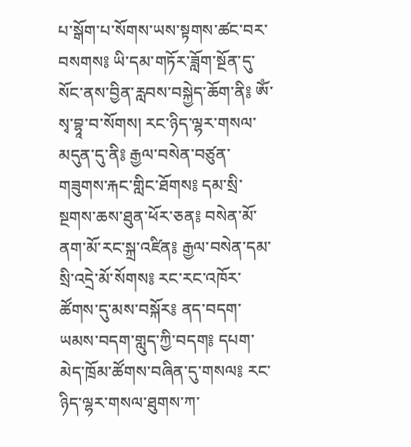པ་སྒོག་པ་སོགས་ཡས་སྟགས་ཚང་བར་བསགས༔ ཡི་དམ་གཏོར་ཟློག་སྔོན་དུ་སོང་ནས་བྱིན་རླབས་བསྐྱེད་ཆོག་ནི༔ ཨོཾ་སྭ་བྷཱ་བ་སོགས། རང་ཉིད་ལྷར་གསལ་མདུན་དུ་ནི༔ རྒྱལ་བསེན་བཙུན་གཟུགས་རྐང་གླིང་ཐོགས༔ དམ་སྲི་སྔགས་ཆས་ཐུན་ཕོར་ཅན༔ བསེན་མོ་ནག་མོ་རང་སྐྲ་འཛིན༔ རྒྱལ་བསེན་དམ་སྲི་འདྲེ་མོ་སོགས༔ རང་རང་འཁོར་ཚོགས་དུ་མས་བསྐོར༔ ནད་བདག་ཡམས་བདག་གླུད་ཀྱི་བདག༔ དཔག་མེད་ཁྲོམ་ཚོགས་བཞིན་དུ་གསལ༔ རང་ཉིད་ལྷར་གསལ་ཐུགས་ཀ་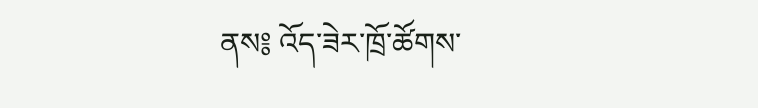ནས༔ འོད་ཟེར་ཁྲོ་ཚོགས་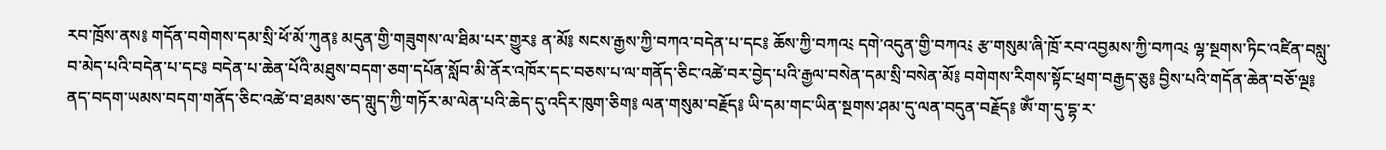རབ་ཁྲོས་ནས༔ གདོན་བགེགས་དམ་སྲི་ཕོ་མོ་ཀུན༔ མདུན་གྱི་གཟུགས་ལ་ཐིམ་པར་གྱུར༔ ན་མོ༔ སངས་རྒྱས་ཀྱི་བཀའ་བདེན་པ་དང༔ ཆོས་ཀྱི་བཀའ༴ དགེ་འདུན་གྱི་བཀའ༴ རྩ་གསུམ་ཞི་ཁྲོ་རབ་འབྱམས་ཀྱི་བཀའ༴ ལྷ་སྔགས་ཏིང་འཛིན་བསླུ་བ་མེད་པའི་བདེན་པ་དང༔ བདེན་པ་ཆེན་པོའི་མཐུས་བདག་ཅག་དཔོན་སློབ་མི་ནོར་འཁོར་དང་བཅས་པ་ལ་གནོད་ཅིང་འཚེ་བར་བྱེད་པའི་རྒྱལ་བསེན་དམ་སྲི་བསེན་མོ༔ བགེགས་རིགས་སྟོང་ཕྲག་བརྒྱད་ཅུ༔ བྱིས་པའི་གདོན་ཆེན་བཅོ་ལྔ༔ ནད་བདག་ཡམས་བདག་གནོད་ཅིང་འཚེ་བ་ཐམས་ཅད་གླུད་ཀྱི་གཏོར་མ་ལེན་པའི་ཆེད་དུ་འདིར་ཁུག་ཅིག༔ ལན་གསུམ་བརྗོད༔ ཡི་དམ་གང་ཡིན་སྔགས་ཤམ་དུ་ལན་བདུན་བརྗོད༔ ཨོཾ་ག་དུ་དྷ་ར་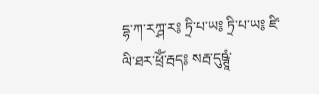དྷ་ཀ་རཀྴ་ར༔ ཏྲི་པ་ཡ༔ ཏྲི་པ་ཡ༔ ཛི་ལི་ཐར་ཕྲོཾ་རྦད༔ སརྦ་དུཥྚཱཾ་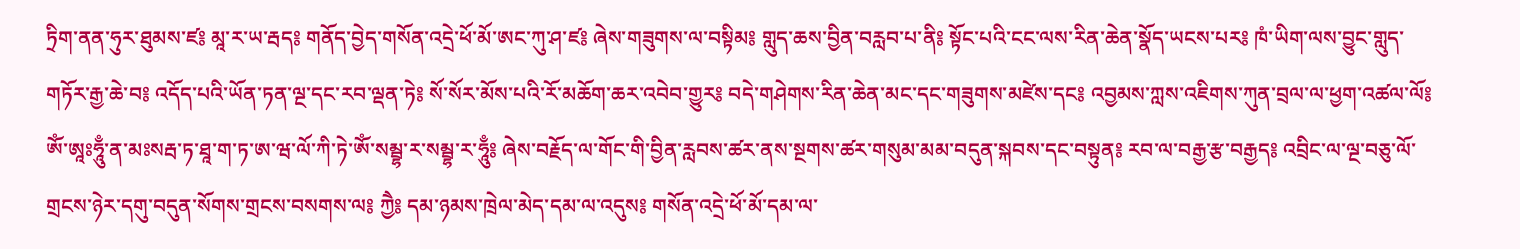ཏྲིག་ནན་ཧུར་ཐུམས་ཛ༔ མཱ་ར་ཡ་རྦད༔ གནོད་བྱེད་གསོན་འདྲེ་ཕོ་མོ་ཨང་ཀུ་ཤ་ཛ༔ ཞེས་གཟུགས་ལ་བསྟིམ༔ གླུད་ཆས་བྱིན་བརླབ་པ་ནི༔ སྟོང་པའི་ངང་ལས་རིན་ཆེན་སྣོད་ཡངས་པར༔ ཁཾ་ཡིག་ལས་བྱུང་གླུད་གཏོར་རྒྱ་ཆེ་བ༔ འདོད་པའི་ཡོན་ཏན་ལྔ་དང་རབ་ལྡན་ཏེ༔ སོ་སོར་མོས་པའི་རོ་མཆོག་ཆར་འབེབ་གྱུར༔ བདེ་གཤེགས་རིན་ཆེན་མང་དང་གཟུགས་མཛེས་དང༔ འབྱམས་ཀླས་འཇིགས་ཀུན་བྲལ་ལ་ཕྱག་འཚལ་ལོ༔ ཨོཾ་ཨཱཿཧཱུྃ་ན་མཿསརྦ་ཏ་ཐཱ་ག་ཏ་ཨ་ཝ་ལོ་ཀི་ཏེ་ཨོཾ་སམྦྷ་ར་སམྦྷ་ར་ཧཱུྃ༔ ཞེས་བརྗོད་ལ་གོང་གི་བྱིན་རླབས་ཚར་ནས་སྔགས་ཚར་གསུམ་མམ་བདུན་སྐབས་དང་བསྟུན༔ རབ་ལ་བརྒྱ་རྩ་བརྒྱད༔ འབྲིང་ལ་ལྔ་བཅུ་ལོ་གྲངས་ཉེར་དགུ་བདུན་སོགས་གྲངས་བསགས་ལ༔ ཀྱཻ༔ དམ་ཉམས་ཁྲེལ་མེད་དམ་ལ་འདུས༔ གསོན་འདྲེ་ཕོ་མོ་དམ་ལ་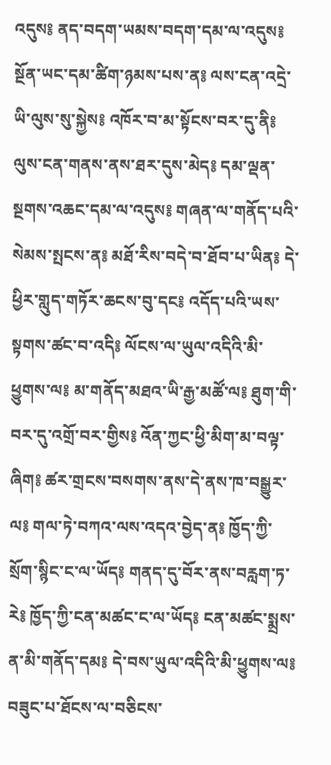འདུས༔ ནད་བདག་ཡམས་བདག་དམ་ལ་འདུས༔ སྔོན་ཡང་དམ་ཚིག་ཉམས་པས་ན༔ ལས་ངན་འདྲེ་ཡི་ལུས་སུ་སྐྱེས༔ འཁོར་བ་མ་སྟོངས་བར་དུ་ནི༔ ལུས་ངན་གནས་ནས་ཐར་དུས་མེད༔ དམ་ལྡན་སྔགས་འཆང་དམ་ལ་འདུས༔ གཞན་ལ་གནོད་པའི་སེམས་སྤངས་ན༔ མཐོ་རིས་བདེ་བ་ཐོབ་པ་ཡིན༔ དེ་ཕྱིར་གླུད་གཏོར་ཆངས་བུ་དང༔ འདོད་པའི་ཡས་སྟགས་ཚང་བ་འདི༔ ལོངས་ལ་ཡུལ་འདིའི་མི་ཕྱུགས་ལ༔ མ་གནོད་མཐའ་ཡི་རྒྱ་མཚོ་ལ༔ ཐུག་གི་བར་དུ་འགྲོ་བར་གྱིས༔ འོན་ཀྱང་ཕྱི་མིག་མ་བལྟ་ཞིག༔ ཚར་གྲངས་བསགས་ནས་དེ་ནས་ཁ་བསྒྱུར་ལ༔ གལ་ཏེ་བཀའ་ལས་འདའ་བྱེད་ན༔ ཁྱོད་ཀྱི་སྲོག་སྙིང་ང་ལ་ཡོད༔ གནད་དུ་བོར་ནས་བརླག་ཏ་རེ༔ ཁྱོད་ཀྱི་ངན་མཚང་ང་ལ་ཡོད༔ ངན་མཚང་སྨྲས་ན་མི་གནོད་དམ༔ དེ་བས་ཡུལ་འདིའི་མི་ཕྱུགས་ལ༔ བཟུང་པ་ཐོངས་ལ་བཅིངས་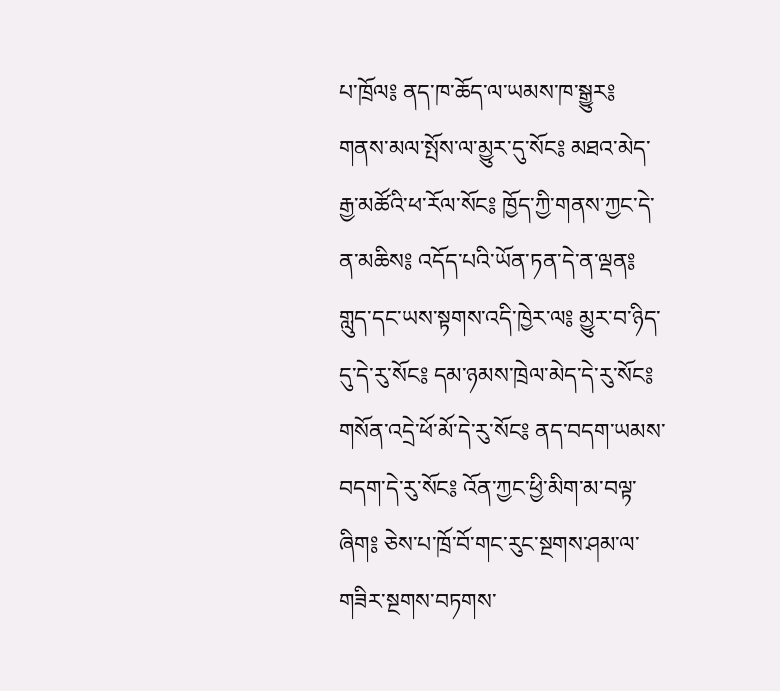པ་ཁྲོལ༔ ནད་ཁ་ཆོད་ལ་ཡམས་ཁ་སྒྱུར༔ གནས་མལ་སྤོས་ལ་མྱུར་དུ་སོང༔ མཐའ་མེད་རྒྱ་མཚོའི་ཕ་རོལ་སོང༔ ཁྱོད་ཀྱི་གནས་ཀྱང་དེ་ན་མཆིས༔ འདོད་པའི་ཡོན་ཏན་དེ་ན་ལྡན༔ གླུད་དང་ཡས་སྟགས་འདི་ཁྱེར་ལ༔ མྱུར་བ་ཉིད་དུ་དེ་རུ་སོང༔ དམ་ཉམས་ཁྲེལ་མེད་དེ་རུ་སོང༔ གསོན་འདྲེ་ཕོ་མོ་དེ་རུ་སོང༔ ནད་བདག་ཡམས་བདག་དེ་རུ་སོང༔ འོན་ཀྱང་ཕྱི་མིག་མ་བལྟ་ཞིག༔ ཅེས་པ་ཁྲོ་བོ་གང་རུང་སྔགས་ཤམ་ལ་གཟིར་སྔགས་བཏགས་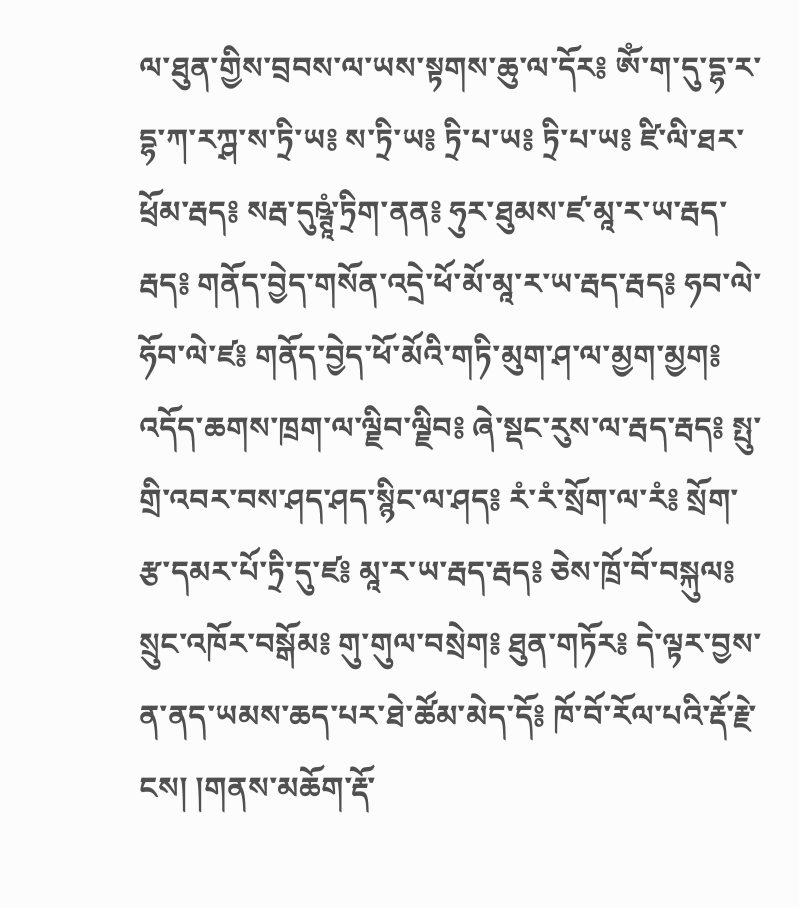ལ་ཐུན་གྱིས་བྲབས་ལ་ཡས་སྟགས་ཆུ་ལ་དོར༔ ཨོཾ་ག་དུ་དྷ་ར་དྷ་ཀ་རཀྴ་ས་ཏྲི་ཡ༔ ས་ཏྲི་ཡ༔ ཏྲི་པ་ཡ༔ ཏྲི་པ་ཡ༔ ཛི་ལི་ཐར་ཕྲོམ་རྦད༔ སརྦ་དུཥྚཱཾ་ཏྲིག་ནན༔ ཧུར་ཐུམས་ཛ་མཱ་ར་ཡ་རྦད་རྦད༔ གནོད་བྱེད་གསོན་འདྲེ་ཕོ་མོ་མཱ་ར་ཡ་རྦད་རྦད༔ ཧབ་ལེ་ཧོབ་ལེ་ཛ༔ གནོད་བྱེད་ཕོ་མོའི་གཏི་མུག་ཤ་ལ་མྱག་མྱག༔ འདོད་ཆགས་ཁྲག་ལ་ལྗིབ་ལྗིབ༔ ཞེ་སྡང་རུས་ལ་རྦད་རྦད༔ སྤུ་གྲི་འབར་བས་ཤད་ཤད་སྙིང་ལ་ཤད༔ རཾ་རཾ་སྲོག་ལ་རཾ༔ སྲོག་རྩ་དམར་པོ་ཏྲི་དུ་ཛ༔ མཱ་ར་ཡ་རྦད་རྦད༔ ཅེས་ཁྲོ་བོ་བསྐུལ༔ སྲུང་འཁོར་བསྒོམ༔ གུ་གུལ་བསྲེག༔ ཐུན་གཏོར༔ དེ་ལྟར་བྱས་ན་ནད་ཡམས་ཆད་པར་ཐེ་ཚོམ་མེད་དོ༔ ཁོ་བོ་རོལ་པའི་རྡོ་རྗེ་ངས། །གནས་མཆོག་རྡོ་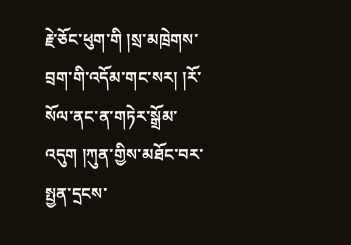རྗེ་ཅོང་ཕུག་གི །སྲ་མཁྲེགས་བྲག་གི་འདོམ་གང་སར། །རོ་སོལ་ནང་ན་གཏེར་སྒྲོམ་འདུག །ཀུན་གྱིས་མཐོང་བར་སྤྱན་དྲངས་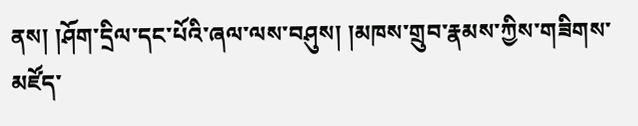ནས། །ཤོག་དྲིལ་དང་པོའི་ཞལ་ལས་བཤུས། །མཁས་གྲུབ་རྣམས་ཀྱིས་གཟིགས་མཛོད་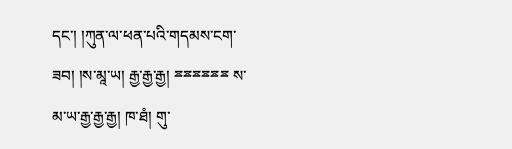དང་། །ཀུན་ལ་ཕན་པའི་གདམས་ངག་ཟབ། །ས་མཱ་ཡ། རྒྱ་རྒྱ་རྒྱ། ྈྈྈྈྈྈ ས་མ་ཡ་རྒྱ་རྒྱ་རྒྱ། ཁ་ཐཾ། གུ་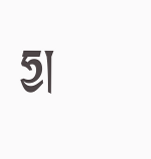ཧྱ།